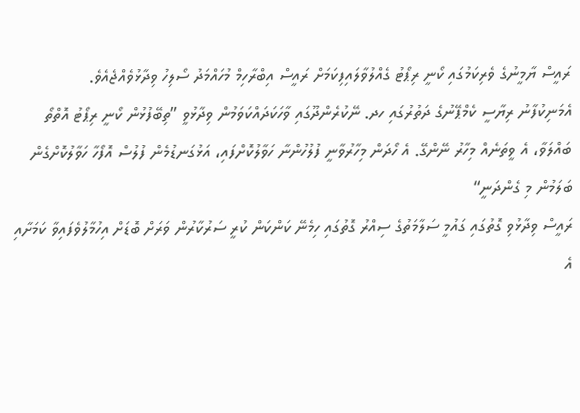ރައީސް ޔާމީނުގެ ވެރިކަމުގައި ކޯނީ ރިޕޯޓު ގެއްލުވާލައިފިކަމަށް ރައީސް އިބްރާހިމް މުހައްމަދު ސޯލިހު ވިދާޅުވެއްޖެއެވެ.
އެމަނިކުފާނު ރިޔާސީ ކެމްޕޭނުގެ ދަތުރުގައި ހދ. ނޭކުރެންދޫގައި ވާހަކަދައްކަވަމުން ވިދާޅުވީ ”ތިބޭފުޅުން ކޯނީ ރިޕޯޓު އޮތްތޯ ބައްލަވާ، އެ ވީތަނެއް މިހާރު ނޭންގޭ. އެ ހޯދަން މިހާރުވާނީ ފުލުހުންނާ ހަވާލުކޮށްފައި، އަޅުގަނޑުމެން ފުލުސް އޮފޯހާ ހަވާލުކޮށްގެން ބަލަމުން މި ގެންދަނީ“
ރައީސް ވިދާޅުވި ގޮތުގައި ގައުމީ ސަލާމަތުގެ ސިއްރު ގޮތުގައި ހިމެނޭ ކަންކަން ކުރީ ސަރުކާރުން ވަރަށް ބޮޑަށް އިހުމާލުވެފައިވާ ކަމަށާއި އެ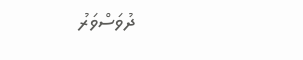ދުވަސްވަރު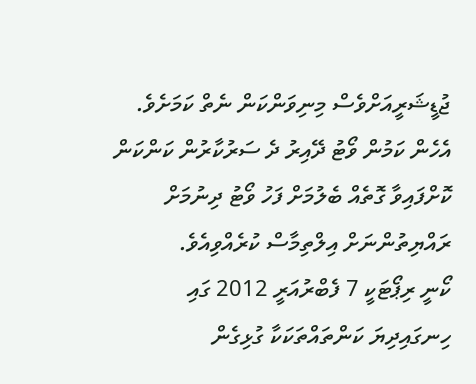ޖުޑީޝަރީއަށްވެސް މިނިވަންކަން ނެތް ކަމަށެވެ. އެހެން ކަމުން ވޯޓު ދޭއިރު ދެ ސަރުކާރުން ކަންކަން ކޮށްފައިވާ ގޮތެއް ބެލުމަށް ފަހު ވޯޓު ދިނުމަށް ރައްޔިތުންނަށް އިލްތިމާސް ކުރެއްވިއެވެ.
ކޯނީ ރިޕޯޓަކީ 7 ފެބްރުއަރީ 2012 ގައި ހިނގައިދިޔަ ކަންތައްތަކަކާ ގުޅިގެން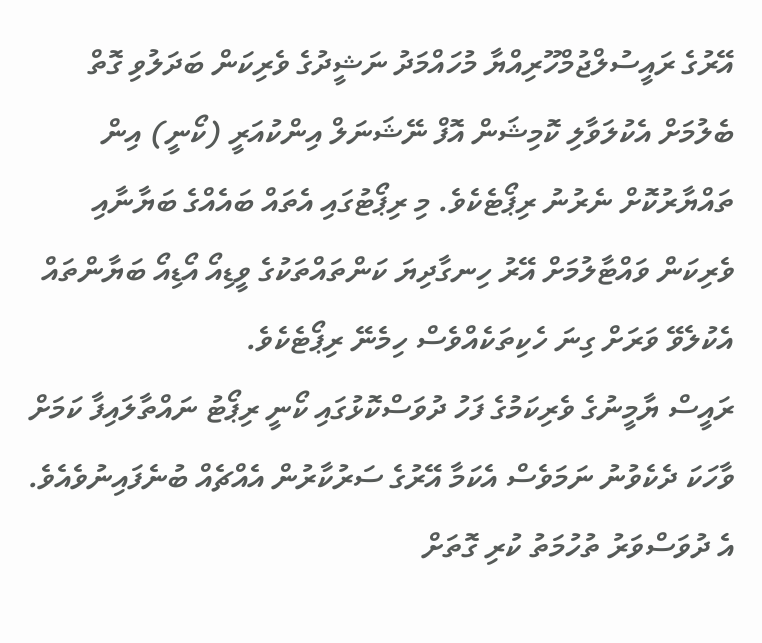އޭރުގެ ރައީސުލްޖުމްހޫރިއްޔާ މުހައްމަދު ނަޝީދުގެ ވެރިކަން ބަދަލުވި ގޮތް ބެލުމަށް އެކުލަވާލި ކޮމިޝަން އޮފް ނޭޝަނަލް އިންކުއަރީ (ކޯނީ) އިން ތައްޔާރުކޮށް ނެރުނު ރިޕޯޓެކެވެ. މި ރިޕޯޓުގައި އެތައް ބައެއްގެ ބަޔާނާއި ވެރިކަން ވައްޓާލުމަށް އޭރު ހިނގާދިޔަ ކަންތައްތަކުގެ ވީޑިއޯ އޯޑިއޯ ބަޔާންތައް އެކުލެވޭ ވަރަށް ގިނަ ހެކިތަކެއްވެސް ހިމެނޭ ރިޕޯޓެކެވެ.
ރައީސް ޔާމީނުގެ ވެރިކަމުގެ ފަހު ދުވަސްކޮޅުގައި ކޯނީ ރިޕޯޓު ނައްތާލައިފާ ކަމަށް ވާހަކަ ދެކެވުނު ނަމަވެސް އެކަމާ އޭރުގެ ސަރުކާރުން އެއްޗެއް ބުނެފައިނުވެއެވެ. އެ ދުވަސްވަރު ތުހުމަތު ކުރި ގޮތަށް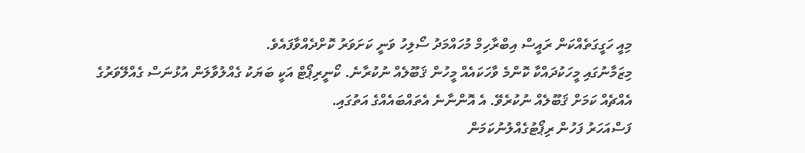މިއީ ހަގީގަތެއްކަން ރައީސް އިބްރާހިމް މުހައްމަދު ސޯލިހު ވަނީ ކަށަވަރު ކޮށްދެއްވާފައެވެ.
މިޒަމާނުގައި މީހަކުދައްކާ ކޮންމެ ވާހަކައެއް މީހުން ޤަބޫލެއް ނުކުރާނެ. ކޯނީރިޕޯޓް އަކީ ބަޔަކު ގެއްލުވާލަން އުޅުނަސް ގެއްލޭވަރުގެ އެއްޗެއް ކަމަށް ޤަބޫލެއް ނުކުރެވޭ. އެ އޮންނާނެ އެތައްބައެއްގެ އަތުގައި.
ފަސްއަހަރު ފަހުން ރިޕޯޓުގެއްލުނުކަމަން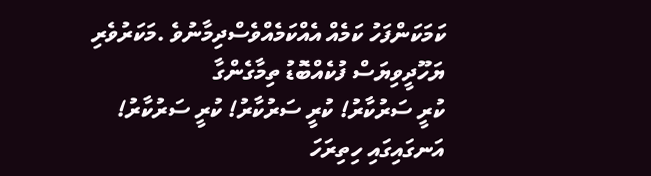ކަމަކަންފަހު ކަމެއް އެއްކަމެއްވެސްދިމާނުވެ .މަކަރުވެރި ޔަހޫދީވިޔަސް ފުކެއްބޮޑު ތިމާގެންގާ
ކުރީ ސަރުކާރު! ކުރީ ސަރުކާރު! ކުރީ ސަރުކާރު! އަނގައިގައި ހިތިރަހަ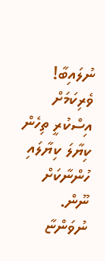ނުލައިބާ! ވެރިކަމަށް އިސްކުރީ ތިހެން ކިޔާލަ ކިޔާލައި ހުންނާކަށް ނޫން. ނުވަންޏާ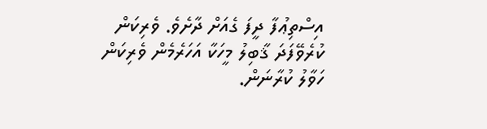އިސްތިޢުފާ ދީފަ ގެއަށް ދާށެވެ. ވެރިކަން ކުރެވޭފަދަ ޤާބިލު މީހަކާ އަހަރެމެން ވެރިކަން ހަވާލު ކުރާނަން.